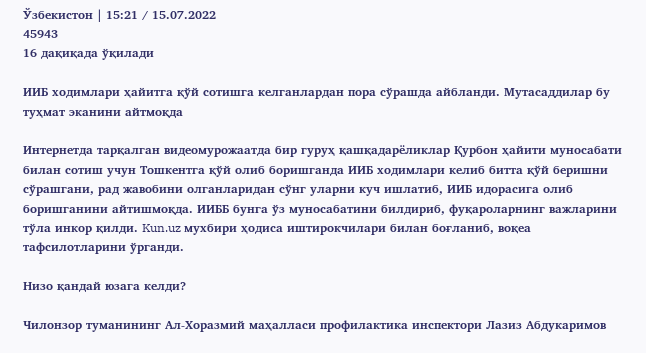Ўзбекистон | 15:21 / 15.07.2022
45943
16 дақиқада ўқилади

ИИБ ходимлари ҳайитга қўй сотишга келганлардан пора сўрашда айбланди. Мутасаддилар бу туҳмат эканини айтмоқда

Интернетда тарқалган видеомурожаатда бир гуруҳ қашқадарёликлар Қурбон ҳайити муносабати билан сотиш учун Тошкентга қўй олиб боришганда ИИБ ходимлари келиб битта қўй беришни сўрашгани, рад жавобини олганларидан сўнг уларни куч ишлатиб, ИИБ идорасига олиб боришганини айтишмоқда. ИИББ бунга ўз муносабатини билдириб, фуқароларнинг важларини тўла инкор қилди. Kun.uz мухбири ҳодиса иштирокчилари билан боғланиб, воқеа тафсилотларини ўрганди.

Низо қандай юзага келди?

Чилонзор туманининг Ал-Хоразмий маҳалласи профилактика инспектори Лазиз Абдукаримов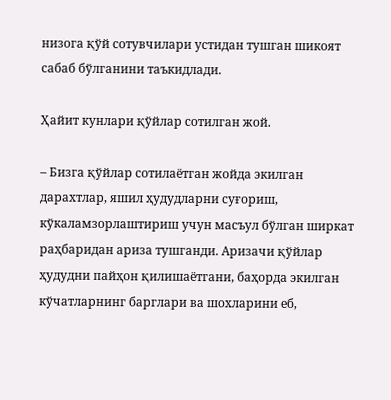низога қўй сотувчилари устидан тушган шикоят сабаб бўлганини таъкидлади.

Ҳайит кунлари қўйлар сотилган жой.

– Бизга қўйлар сотилаётган жойда экилган дарахтлар, яшил ҳудудларни суғориш, кўкаламзорлаштириш учун масъул бўлган ширкат раҳбаридан ариза тушганди. Аризачи қўйлар ҳудудни пайҳон қилишаётгани, баҳорда экилган кўчатларнинг барглари ва шохларини еб,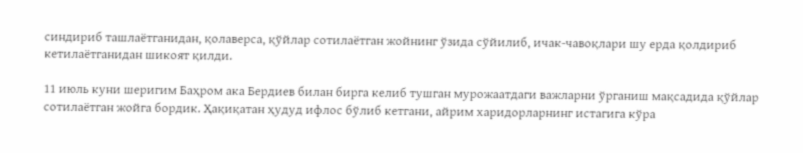синдириб ташлаётганидан, қолаверса, қўйлар сотилаётган жойнинг ўзида сўйилиб, ичак-чавоқлари шу ерда қолдириб кетилаётганидан шикоят қилди.

11 июль куни шеригим Баҳром ака Бердиев билан бирга келиб тушган мурожаатдаги важларни ўрганиш мақсадида қўйлар сотилаётган жойга бордик. Ҳақиқатан ҳудуд ифлос бўлиб кетгани, айрим харидорларнинг истагига кўра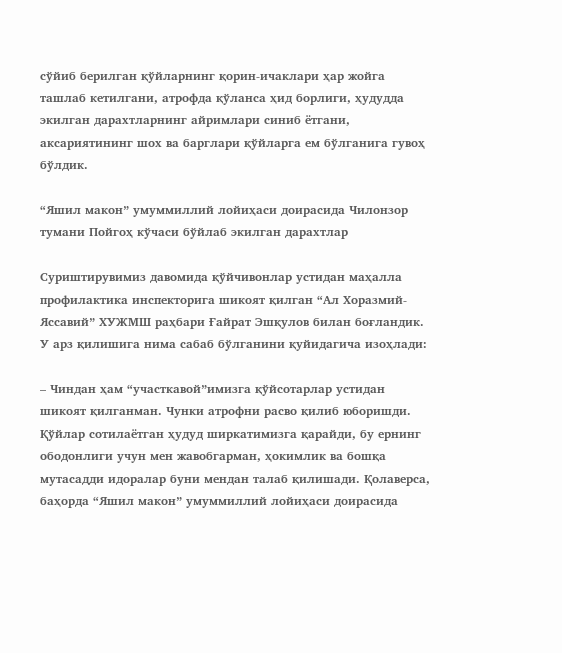сўйиб берилган қўйларнинг қорин-ичаклари ҳар жойга ташлаб кетилгани, атрофда қўланса ҳид борлиги, ҳудудда экилган дарахтларнинг айримлари синиб ётгани, аксариятининг шох ва барглари қўйларга ем бўлганига гувоҳ бўлдик.

“Яшил макон” умуммиллий лойиҳаси доирасида Чилонзор тумани Пойгоҳ кўчаси бўйлаб экилган дарахтлар

Суриштирувимиз давомида қўйчивонлар устидан маҳалла профилактика инспекторига шикоят қилган “Ал Хоразмий-Яссавий” ХУЖМШ раҳбари Ғайрат Эшқулов билан боғландик. У арз қилишига нима сабаб бўлганини қуйидагича изоҳлади:

– Чиндан ҳам “участкавой”имизга қўйсотарлар устидан шикоят қилганман. Чунки атрофни расво қилиб юборишди. Қўйлар сотилаётган ҳудуд ширкатимизга қарайди, бу ернинг ободонлиги учун мен жавобгарман, ҳокимлик ва бошқа мутасадди идоралар буни мендан талаб қилишади. Қолаверса, баҳорда “Яшил макон” умуммиллий лойиҳаси доирасида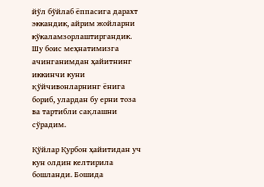йўл бўйлаб ёппасига дарахт эккандик, айрим жойларни кўкаламзорлаштиргандик. Шу боис меҳнатимизга ачинганимдан ҳайитнинг иккинчи куни қўйчивонларнинг ёнига бориб, улардан бу ерни тоза ва тартибли сақлашни сўрадим.

Қўйлар Қурбон ҳайитидан уч кун олдин келтирила бошланди. Бошида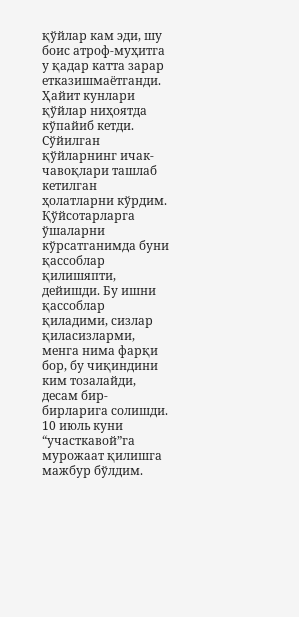қўйлар кам эди, шу боис атроф-муҳитга у қадар катта зарар етказишмаётганди. Ҳайит кунлари қўйлар ниҳоятда кўпайиб кетди. Сўйилган қўйларнинг ичак-чавоқлари ташлаб кетилган ҳолатларни кўрдим. Қўйсотарларга ўшаларни кўрсатганимда буни қассоблар қилишяпти, дейишди. Бу ишни қассоблар қиладими, сизлар қиласизларми, менга нима фарқи бор, бу чиқиндини ким тозалайди, десам бир-бирларига солишди. 10 июль куни “участкавой”га мурожаат қилишга мажбур бўлдим.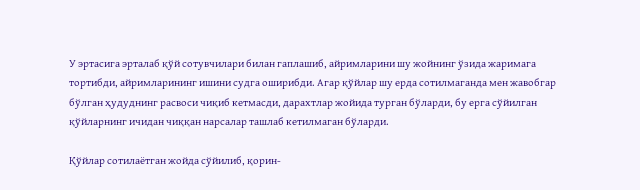У эртасига эрталаб қўй сотувчилари билан гаплашиб, айримларини шу жойнинг ўзида жаримага тортибди, айримларининг ишини судга оширибди. Агар қўйлар шу ерда сотилмаганда мен жавобгар бўлган ҳудуднинг расвоси чиқиб кетмасди, дарахтлар жойида турган бўларди, бу ерга сўйилган қўйларнинг ичидан чиққан нарсалар ташлаб кетилмаган бўларди.

Қўйлар сотилаётган жойда сўйилиб, қорин-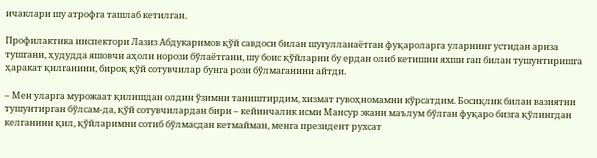ичаклари шу атрофга ташлаб кетилган.

Профилактика инспектори Лазиз Абдукаримов қўй савдоси билан шуғулланаётган фуқароларга уларнинг устидан ариза тушгани, ҳудудда яшовчи аҳоли норози бўлаётгани, шу боис қўйларни бу ердан олиб кетишни яхши гап билан тушунтиришга ҳаракат қилганини, бироқ қўй сотувчилар бунга рози бўлмаганини айтди.

– Мен уларга мурожаат қилишдан олдин ўзимни таништирдим, хизмат гувоҳномамни кўрсатдим. Босиқлик билан вазиятни тушунтирган бўлсам-да, қўй сотувчилардан бири – кейинчалик исми Мансур экани маълум бўлган фуқаро бизга қўлингдан келганини қил, қўйларимни сотиб бўлмасдан кетмайман, менга президент рухсат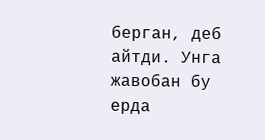берган, деб айтди. Унга жавобан бу ерда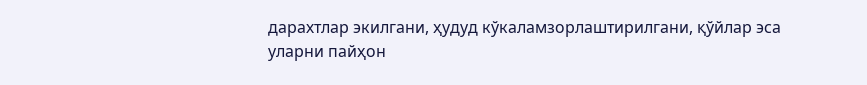дарахтлар экилгани, ҳудуд кўкаламзорлаштирилгани, қўйлар эса уларни пайҳон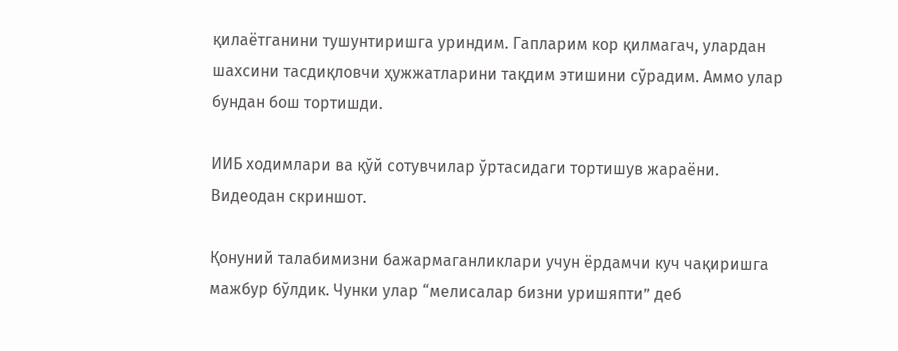қилаётганини тушунтиришга уриндим. Гапларим кор қилмагач, улардан шахсини тасдиқловчи ҳужжатларини тақдим этишини сўрадим. Аммо улар бундан бош тортишди.

ИИБ ходимлари ва қўй сотувчилар ўртасидаги тортишув жараёни. Видеодан скриншот.

Қонуний талабимизни бажармаганликлари учун ёрдамчи куч чақиришга мажбур бўлдик. Чунки улар “мелисалар бизни уришяпти” деб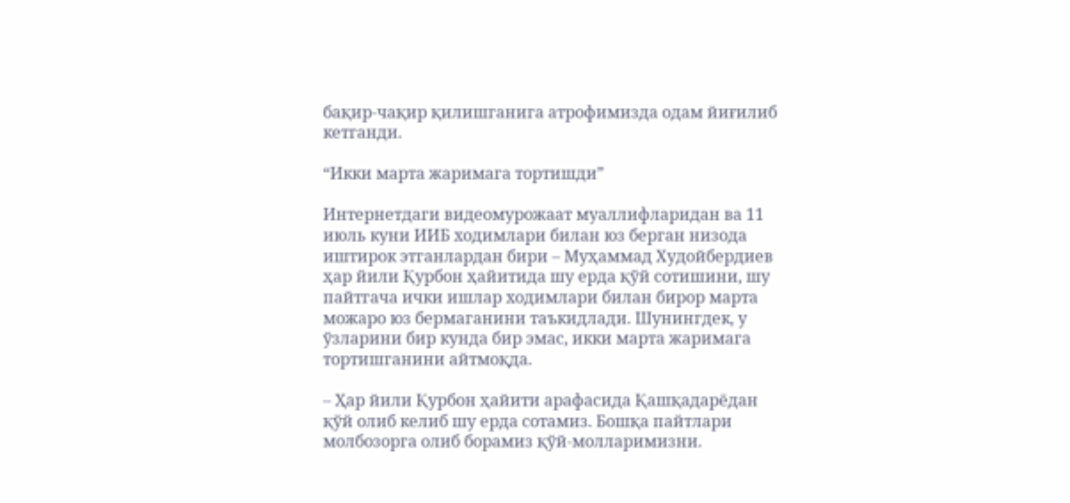бақир-чақир қилишганига атрофимизда одам йиғилиб кетганди.

“Икки марта жаримага тортишди”

Интернетдаги видеомурожаат муаллифларидан ва 11 июль куни ИИБ ходимлари билан юз берган низода иштирок этганлардан бири – Муҳаммад Худойбердиев ҳар йили Қурбон ҳайитида шу ерда қўй сотишини, шу пайтгача ички ишлар ходимлари билан бирор марта можаро юз бермаганини таъкидлади. Шунингдек, у ўзларини бир кунда бир эмас, икки марта жаримага тортишганини айтмоқда.

– Ҳар йили Қурбон ҳайити арафасида Қашқадарёдан қўй олиб келиб шу ерда сотамиз. Бошқа пайтлари молбозорга олиб борамиз қўй-молларимизни.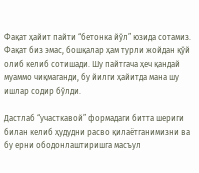Фақат ҳайит пайти “бетонка йўл” юзида сотамиз. Фақат биз эмас, бошқалар ҳам турли жойдан қўй олиб келиб сотишади. Шу пайтгача ҳеч қандай муаммо чиқмаганди, бу йилги ҳайитда мана шу ишлар содир бўлди.

Дастлаб “участкавой” формадаги битта шериги билан келиб ҳудудни расво қилаётганимизни ва бу ерни ободонлаштиришга масъул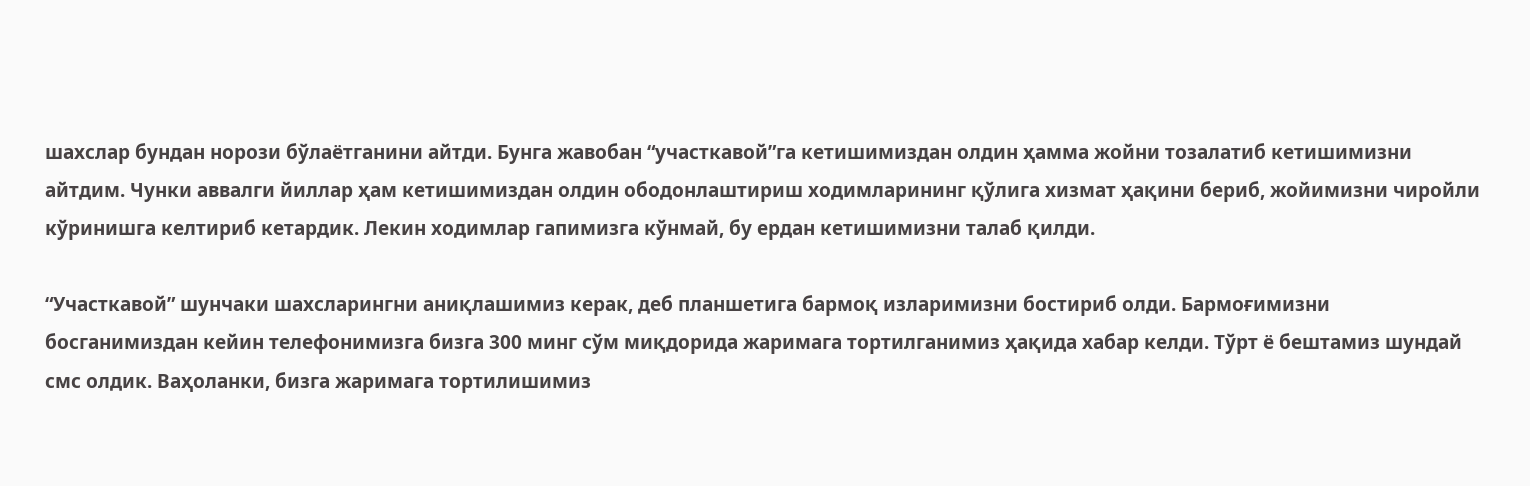шахслар бундан норози бўлаётганини айтди. Бунга жавобан “участкавой”га кетишимиздан олдин ҳамма жойни тозалатиб кетишимизни айтдим. Чунки аввалги йиллар ҳам кетишимиздан олдин ободонлаштириш ходимларининг қўлига хизмат ҳақини бериб, жойимизни чиройли кўринишга келтириб кетардик. Лекин ходимлар гапимизга кўнмай, бу ердан кетишимизни талаб қилди.

“Участкавой” шунчаки шахсларингни аниқлашимиз керак, деб планшетига бармоқ изларимизни бостириб олди. Бармоғимизни босганимиздан кейин телефонимизга бизга 300 минг сўм миқдорида жаримага тортилганимиз ҳақида хабар келди. Тўрт ё бештамиз шундай смс олдик. Ваҳоланки, бизга жаримага тортилишимиз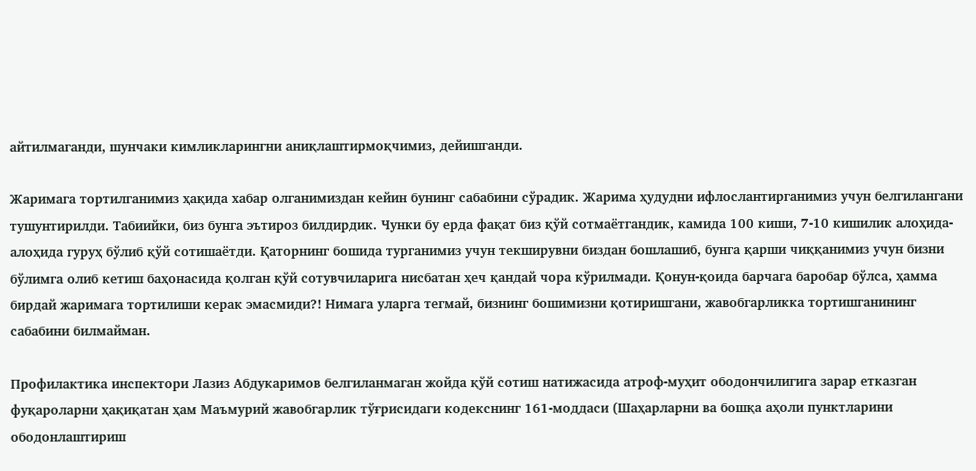айтилмаганди, шунчаки кимликларингни аниқлаштирмоқчимиз, дейишганди.

Жаримага тортилганимиз ҳақида хабар олганимиздан кейин бунинг сабабини сўрадик. Жарима ҳудудни ифлослантирганимиз учун белгилангани тушунтирилди. Табиийки, биз бунга эътироз билдирдик. Чунки бу ерда фақат биз қўй сотмаётгандик, камида 100 киши, 7-10 кишилик алоҳида-алоҳида гуруҳ бўлиб қўй сотишаётди. Қаторнинг бошида турганимиз учун текширувни биздан бошлашиб, бунга қарши чиққанимиз учун бизни бўлимга олиб кетиш баҳонасида қолган қўй сотувчиларига нисбатан ҳеч қандай чора кўрилмади. Қонун-қоида барчага баробар бўлса, ҳамма бирдай жаримага тортилиши керак эмасмиди?! Нимага уларга тегмай, бизнинг бошимизни қотиришгани, жавобгарликка тортишганининг сабабини билмайман.

Профилактика инспектори Лазиз Абдукаримов белгиланмаган жойда қўй сотиш натижасида атроф-муҳит ободончилигига зарар етказган фуқароларни ҳақиқатан ҳам Маъмурий жавобгарлик тўғрисидаги кодекснинг 161-моддаси (Шаҳарларни ва бошқа аҳоли пунктларини ободонлаштириш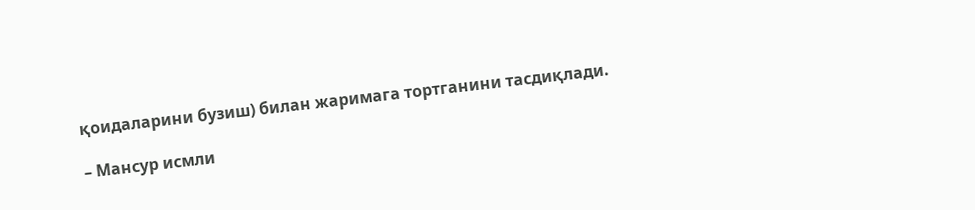қоидаларини бузиш) билан жаримага тортганини тасдиқлади.

– Мансур исмли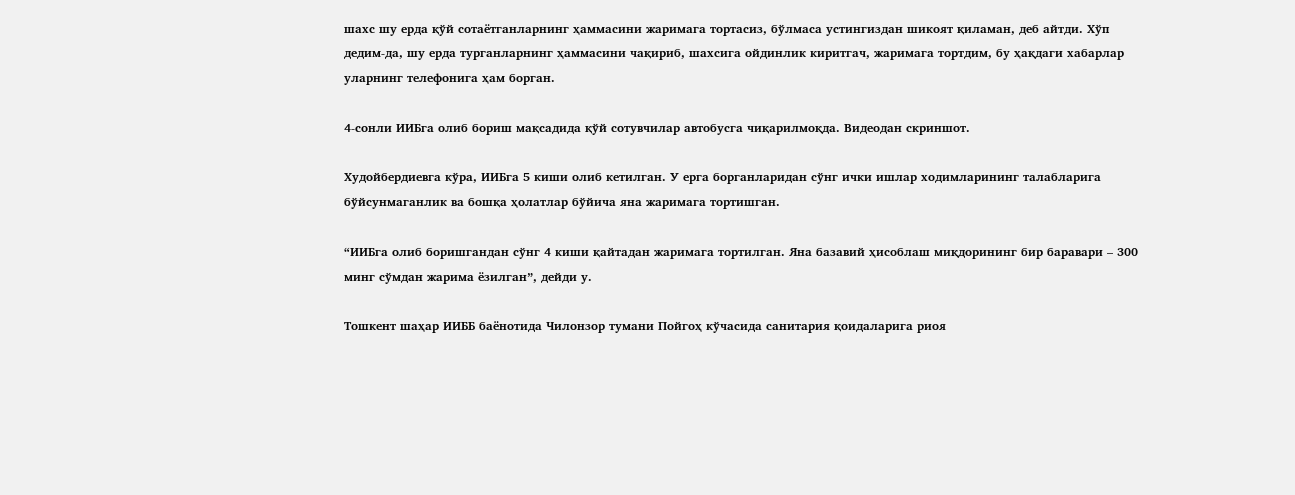шахс шу ерда қўй сотаётганларнинг ҳаммасини жаримага тортасиз, бўлмаса устингиздан шикоят қиламан, деб айтди. Хўп дедим-да, шу ерда турганларнинг ҳаммасини чақириб, шахсига ойдинлик киритгач, жаримага тортдим, бу ҳақдаги хабарлар уларнинг телефонига ҳам борган.

4-сонли ИИБга олиб бориш мақсадида қўй сотувчилар автобусга чиқарилмоқда. Видеодан скриншот.

Худойбердиевга кўра, ИИБга 5 киши олиб кетилган. У ерга борганларидан сўнг ички ишлар ходимларининг талабларига бўйсунмаганлик ва бошқа ҳолатлар бўйича яна жаримага тортишган.

“ИИБга олиб боришгандан сўнг 4 киши қайтадан жаримага тортилган. Яна базавий ҳисоблаш миқдорининг бир баравари – 300 минг сўмдан жарима ёзилган”, дейди у.

Тошкент шаҳар ИИББ баёнотида Чилонзор тумани Пойгоҳ кўчасида санитария қоидаларига риоя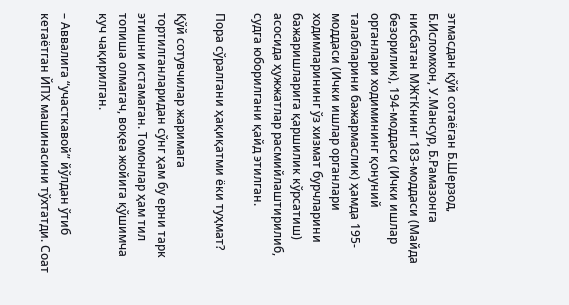этмасдан қўй сотаёган Б.Шерзод, Б.Исломхон, У.Мансур, Б.Рамазонга нисбатан МЖтКнинг 183-моддаси (Майда безорилик), 194-моддаси (Ички ишлар органлари ходимининг қонуний талабларини бажармаслик) ҳамда 195-моддаси (Ички ишлар органлари ходимларининг ўз хизмат бурчларини бажаришларига қаршилик кўрсатиш) асосида ҳужжатлар расмийлаштирилиб, судга юборилгани қайд этилган.

Пора сўралгани ҳақиқатми ёки туҳмат?

Қўй сотувчилар жаримага тортилганларидан сўнг ҳам бу ерни тарк этишни истамаган. Томонлар ҳам тил топиша олмагач, воқеа жойига қўшимча куч чақирилган.

– Аввалига “участкавой” йўлдан ўтиб кетаётган ЙПХ машинасини тўхтатди. Соат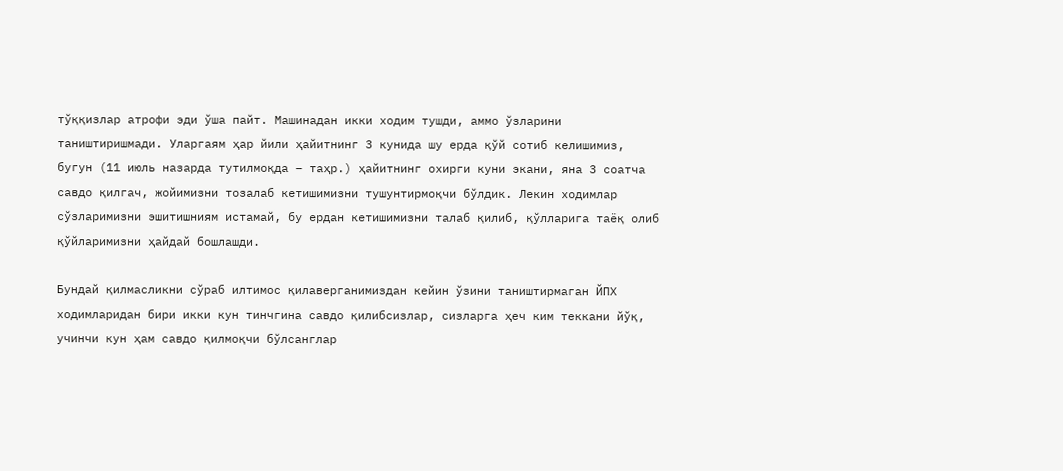тўққизлар атрофи эди ўша пайт. Машинадан икки ходим тушди, аммо ўзларини таништиришмади. Уларгаям ҳар йили ҳайитнинг 3 кунида шу ерда қўй сотиб келишимиз, бугун (11 июль назарда тутилмоқда – таҳр.) ҳайитнинг охирги куни экани, яна 3 соатча савдо қилгач, жойимизни тозалаб кетишимизни тушунтирмоқчи бўлдик. Лекин ходимлар сўзларимизни эшитишниям истамай, бу ердан кетишимизни талаб қилиб, қўлларига таёқ олиб қўйларимизни ҳайдай бошлашди.

Бундай қилмасликни сўраб илтимос қилаверганимиздан кейин ўзини таништирмаган ЙПХ ходимларидан бири икки кун тинчгина савдо қилибсизлар, сизларга ҳеч ким теккани йўқ, учинчи кун ҳам савдо қилмоқчи бўлсанглар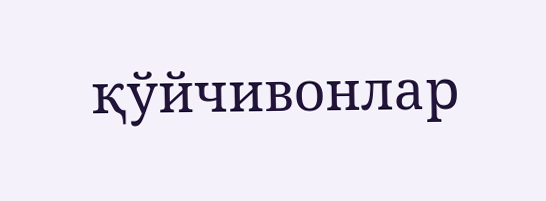қўйчивонлар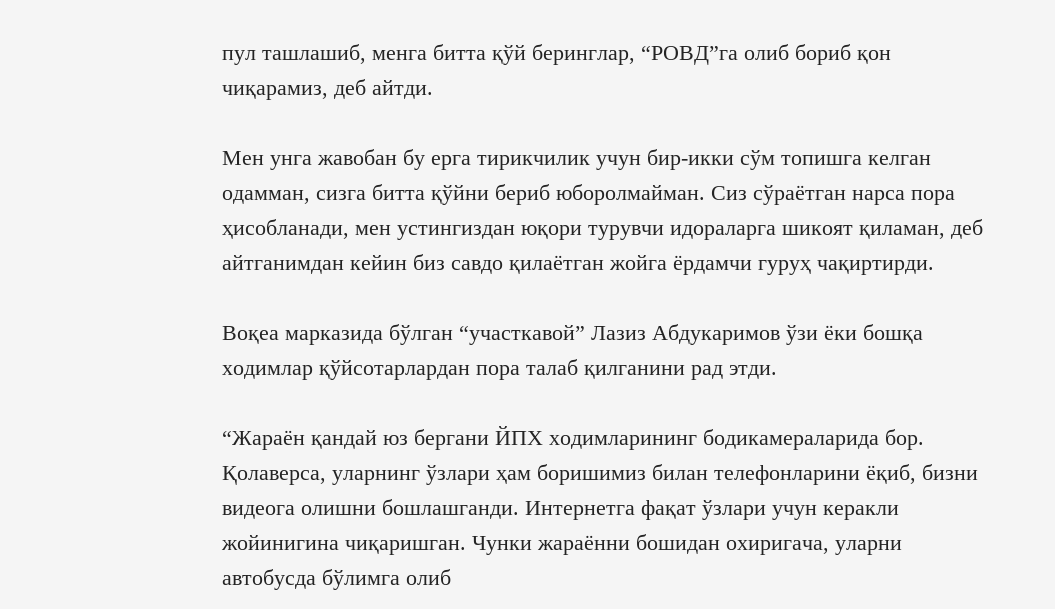пул ташлашиб, менга битта қўй беринглар, “РОВД”га олиб бориб қон чиқарамиз, деб айтди.

Мен унга жавобан бу ерга тирикчилик учун бир-икки сўм топишга келган одамман, сизга битта қўйни бериб юборолмайман. Сиз сўраётган нарса пора ҳисобланади, мен устингиздан юқори турувчи идораларга шикоят қиламан, деб айтганимдан кейин биз савдо қилаётган жойга ёрдамчи гуруҳ чақиртирди.

Воқеа марказида бўлган “участкавой” Лазиз Абдукаримов ўзи ёки бошқа ходимлар қўйсотарлардан пора талаб қилганини рад этди.

“Жараён қандай юз бергани ЙПХ ходимларининг бодикамераларида бор. Қолаверса, уларнинг ўзлари ҳам боришимиз билан телефонларини ёқиб, бизни видеога олишни бошлашганди. Интернетга фақат ўзлари учун керакли жойинигина чиқаришган. Чунки жараённи бошидан охиригача, уларни автобусда бўлимга олиб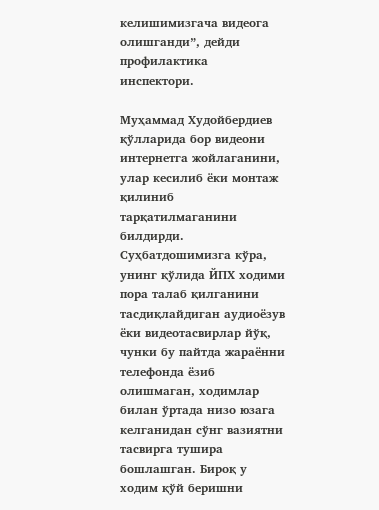келишимизгача видеога олишганди”, дейди профилактика инспектори.

Муҳаммад Худойбердиев қўлларида бор видеони интернетга жойлаганини, улар кесилиб ёки монтаж қилиниб тарқатилмаганини билдирди. Суҳбатдошимизга кўра, унинг қўлида ЙПХ ходими пора талаб қилганини тасдиқлайдиган аудиоёзув ёки видеотасвирлар йўқ, чунки бу пайтда жараённи телефонда ёзиб олишмаган, ходимлар билан ўртада низо юзага келганидан сўнг вазиятни тасвирга тушира бошлашган. Бироқ у ходим қўй беришни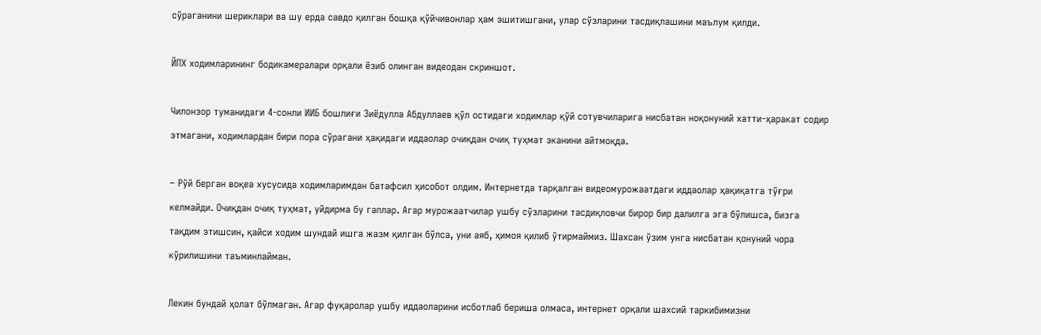сўраганини шериклари ва шу ерда савдо қилган бошқа қўйчивонлар ҳам эшитишгани, улар сўзларини тасдиқлашини маълум қилди.

ЙПХ ходимларининг бодикамералари орқали ёзиб олинган видеодан скриншот.

Чилонзор туманидаги 4-сонли ИИБ бошлиғи Зиёдулла Абдуллаев қўл остидаги ходимлар қўй сотувчиларига нисбатан ноқонуний хатти-ҳаракат содир этмагани, ходимлардан бири пора сўрагани ҳақидаги иддаолар очиқдан очиқ туҳмат эканини айтмоқда.

– Рўй берган воқеа хусусида ходимларимдан батафсил ҳисобот олдим. Интернетда тарқалган видеомурожаатдаги иддаолар ҳақиқатга тўғри келмайди. Очиқдан очиқ туҳмат, уйдирма бу гаплар. Агар мурожаатчилар ушбу сўзларини тасдиқловчи бирор бир далилга эга бўлишса, бизга тақдим этишсин, қайси ходим шундай ишга жазм қилган бўлса, уни аяб, ҳимоя қилиб ўтирмаймиз. Шахсан ўзим унга нисбатан қонуний чора кўрилишини таъминлайман.

Лекин бундай ҳолат бўлмаган. Агар фуқаролар ушбу иддаоларини исботлаб бериша олмаса, интернет орқали шахсий таркибимизни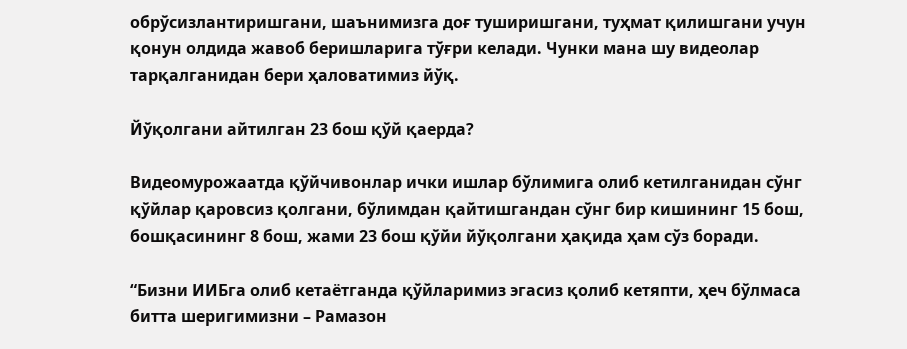обрўсизлантиришгани, шаънимизга доғ туширишгани, туҳмат қилишгани учун қонун олдида жавоб беришларига тўғри келади. Чунки мана шу видеолар тарқалганидан бери ҳаловатимиз йўқ.

Йўқолгани айтилган 23 бош қўй қаерда?

Видеомурожаатда қўйчивонлар ички ишлар бўлимига олиб кетилганидан сўнг қўйлар қаровсиз қолгани, бўлимдан қайтишгандан сўнг бир кишининг 15 бош, бошқасининг 8 бош, жами 23 бош қўйи йўқолгани ҳақида ҳам сўз боради.

“Бизни ИИБга олиб кетаётганда қўйларимиз эгасиз қолиб кетяпти, ҳеч бўлмаса битта шеригимизни – Рамазон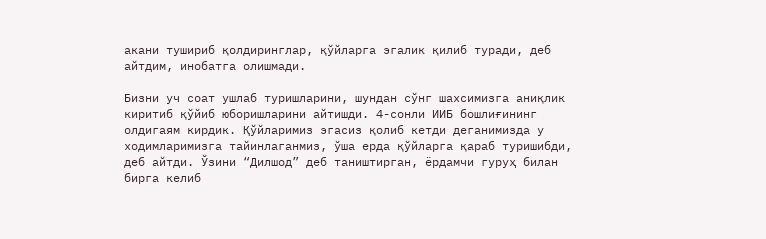акани тушириб қолдиринглар, қўйларга эгалик қилиб туради, деб айтдим, инобатга олишмади.

Бизни уч соат ушлаб туришларини, шундан сўнг шахсимизга аниқлик киритиб қўйиб юборишларини айтишди. 4-сонли ИИБ бошлиғининг олдигаям кирдик. Қўйларимиз эгасиз қолиб кетди деганимизда у ходимларимизга тайинлаганмиз, ўша ерда қўйларга қараб туришибди, деб айтди. Ўзини “Дилшод” деб таништирган, ёрдамчи гуруҳ билан бирга келиб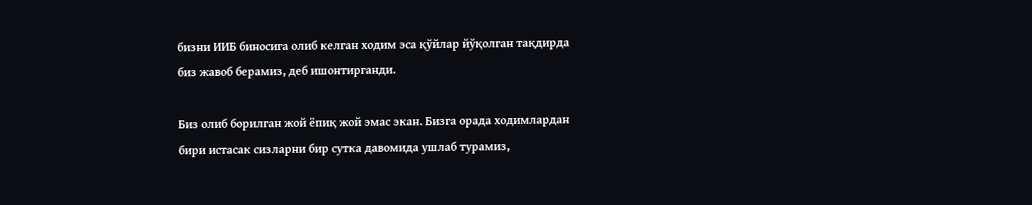бизни ИИБ биносига олиб келган ходим эса қўйлар йўқолган тақдирда биз жавоб берамиз, деб ишонтирганди.

Биз олиб борилган жой ёпиқ жой эмас экан. Бизга орада ходимлардан бири истасак сизларни бир сутка давомида ушлаб турамиз,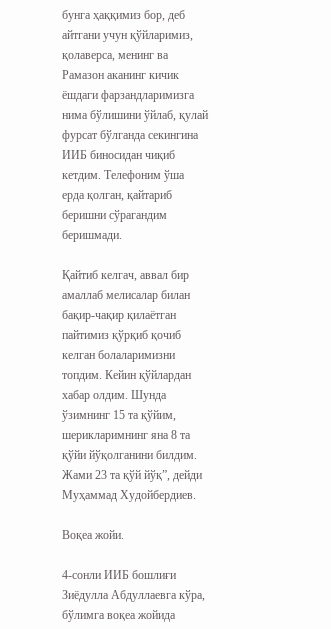бунга ҳаққимиз бор, деб айтгани учун қўйларимиз, қолаверса, менинг ва Рамазон аканинг кичик ёшдаги фарзандларимизга нима бўлишини ўйлаб, қулай фурсат бўлганда секингина ИИБ биносидан чиқиб кетдим. Телефоним ўша ерда қолган, қайтариб беришни сўрагандим беришмади.

Қайтиб келгач, аввал бир амаллаб мелисалар билан бақир-чақир қилаётган пайтимиз қўрқиб қочиб келган болаларимизни топдим. Кейин қўйлардан хабар олдим. Шунда ўзимнинг 15 та қўйим, шерикларимнинг яна 8 та қўйи йўқолганини билдим. Жами 23 та қўй йўқ”, дейди Муҳаммад Худойбердиев.

Воқеа жойи.

4-сонли ИИБ бошлиғи Зиёдулла Абдуллаевга кўра, бўлимга воқеа жойида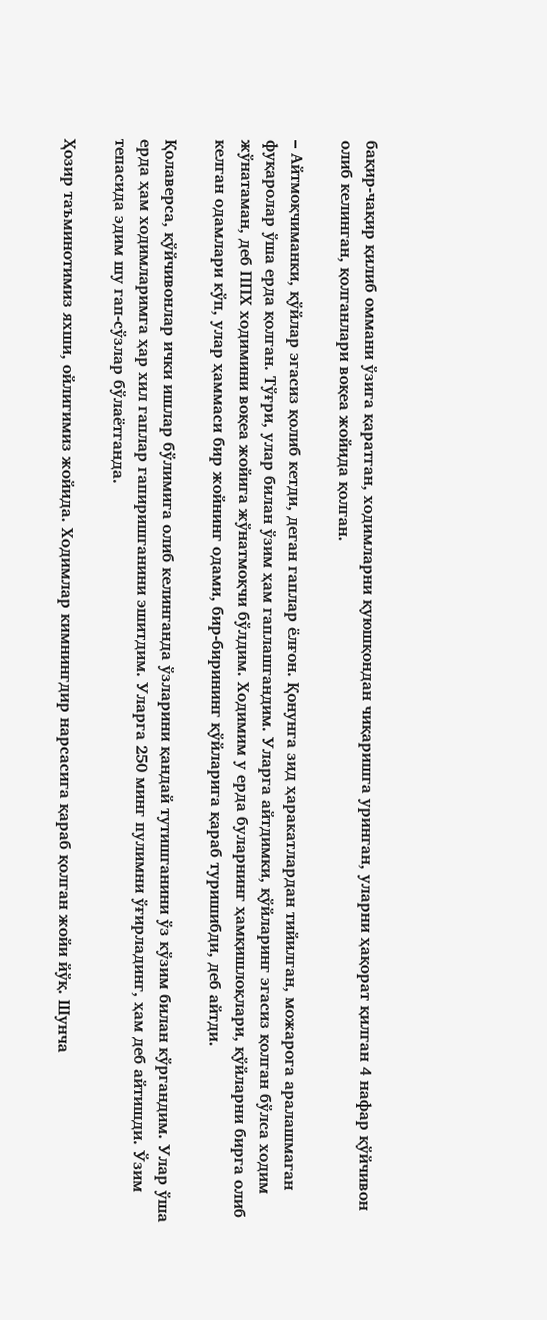бақир-чақир қилиб оммани ўзига қаратган, ходимларни қуюшқондан чиқаришга уринган, уларни ҳақорат қилган 4 нафар қўйчивон олиб келинган, қолганлари воқеа жойида қолган.

– Айтмоқчиманки, қўйлар эгасиз қолиб кетди, деган гаплар ёлғон. Қонунга зид ҳаракатлардан тийилган, можарога аралашмаган фуқаролар ўша ерда қолган. Тўғри, улар билан ўзим ҳам гаплашгандим. Уларга айтдимки, қўйларинг эгасиз қолган бўлса ходим жўнатаман, деб ППХ ходимини воқеа жойига жўнатмоқчи бўлдим. Ходимим у ерда буларнинг ҳамқишлоқлари, қўйларни бирга олиб келган одамлари кўп, улар ҳаммаси бир жойнинг одами, бир-бирининг қўйларига қараб туришибди, деб айтди.

Қолаверса, қўйчивонлар ички ишлар бўлимига олиб келинганда ўзларини қандай тутишганини ўз кўзим билан кўргандим. Улар ўша ерда ҳам ходимларимга ҳар хил гаплар гапиришганини эшитдим. Уларга 250 минг пулимни ўғирладинг, ҳам деб айтишди. Ўзим тепасида эдим шу гап-сўзлар бўлаётганда.

Ҳозир таъминотимиз яхши, ойлигимиз жойида. Ходимлар кимнингдир нарсасига қараб қолган жойи йўқ. Шунча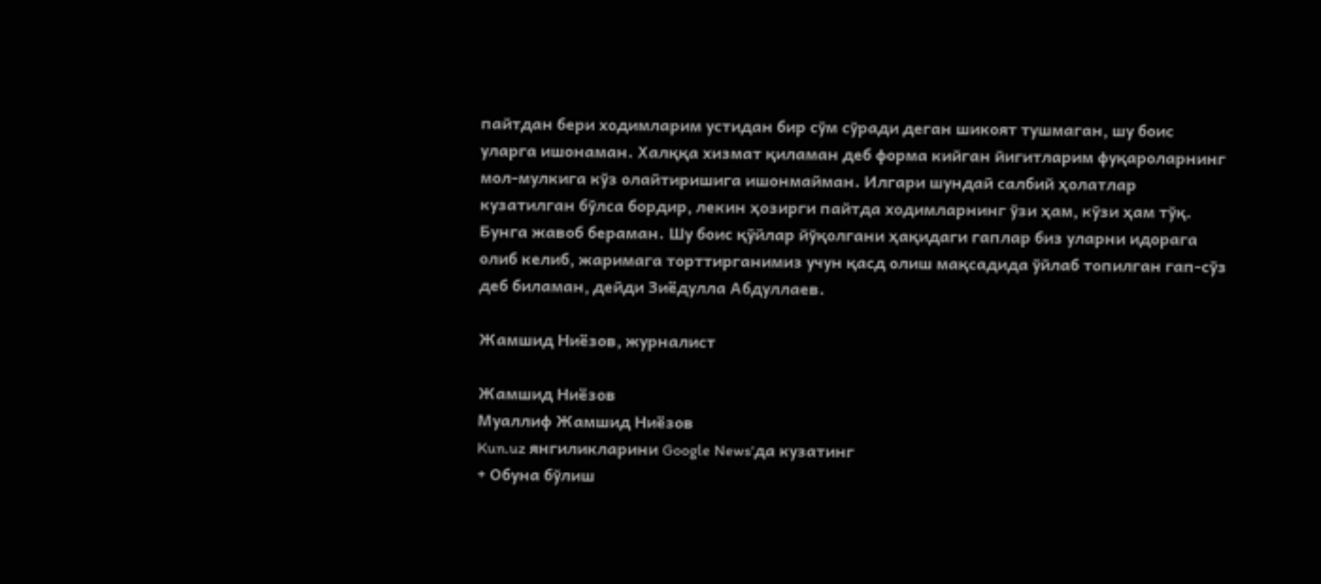пайтдан бери ходимларим устидан бир сўм сўради деган шикоят тушмаган, шу боис уларга ишонаман. Халққа хизмат қиламан деб форма кийган йигитларим фуқароларнинг мол-мулкига кўз олайтиришига ишонмайман. Илгари шундай салбий ҳолатлар кузатилган бўлса бордир, лекин ҳозирги пайтда ходимларнинг ўзи ҳам, кўзи ҳам тўқ. Бунга жавоб бераман. Шу боис қўйлар йўқолгани ҳақидаги гаплар биз уларни идорага олиб келиб, жаримага торттирганимиз учун қасд олиш мақсадида ўйлаб топилган гап-сўз деб биламан, дейди Зиёдулла Абдуллаев.

Жамшид Ниёзов, журналист

Жамшид Ниёзов
Муаллиф Жамшид Ниёзов
Kun.uz янгиликларини Google News'да кузатинг
+ Обуна бўлиш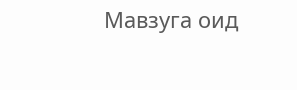Мавзуга оид